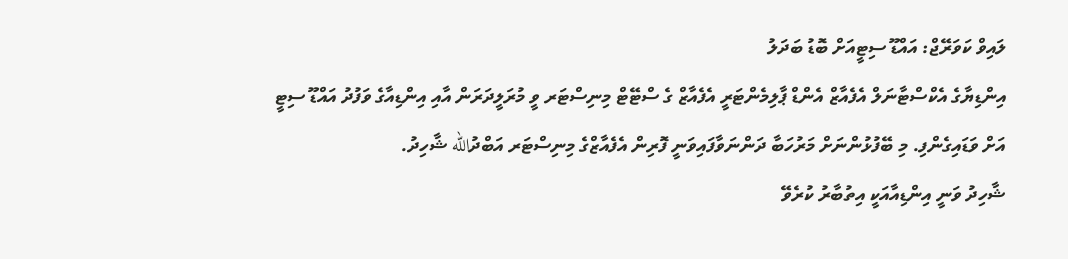ލައިވް ކަވަރޭޖް: އައްޑޫ ސިޓީއަށް ބޮޑު ބަދަލު
އިންޑިޔާގެ އެކްސްޓާނަލް އެފެއާޒް އެންޑް ޕާލިމެންޓަރީ އެފެއާޒް ގެ ސްޓޭޓް މިނިސްޓަރ ވީ މުރަލީދަރަން އާއި އިންޑިއާގެ ވަފުދު އައްޑޫ ސިޓީ އަށް ވަޑައިގެންފި. މި ބޭފުޅުންނަށް މަރުހަބާ ދަންނަވާފައިވަނީ ފޮރިން އެފެއާޒްގެ މިނިސްޓަރ އަބްދުالله ޝާހިދު.
ޝާހިދު ވަނީ އިންޑިއާއަކީ އިތުބާރު ކުރެވޭ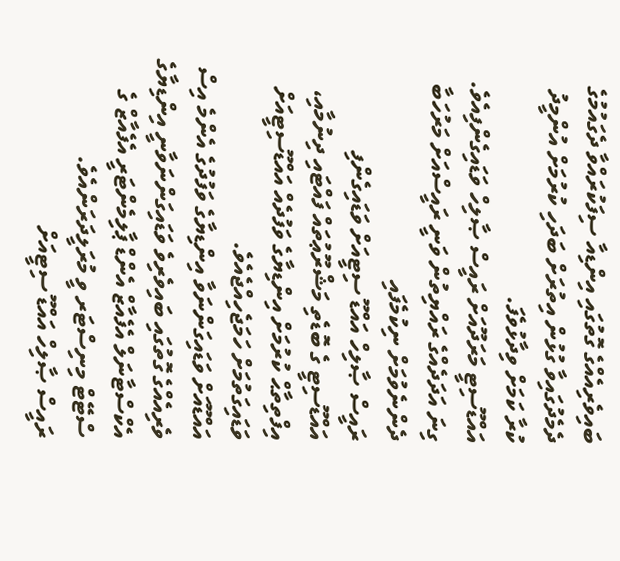ބައިވެރިއެއްގެ ގޮތުގައި އިންޑިއާ ސިފަކުރައްވާ ދެގައުމުގެ ދެމެދުގައިވާ ގުޅުން އިތުރަށް ބަދަހި ކުރުމަށް އުންމީދު ކުރާ ކަމަށް ވިދާޅުވެފަ.
އައްޑޫސިޓީ މަރަދޫއަށް ރައީސް ޞާލިހް ވަޑައިގެންފިއެވެ. ގިނަ އަދަދެއްގެ ރައްޔިތުން ވަނީ ރައީސްއަށް މަރުހަބާ ދެންނެވުމަށް ނިކުމެފައި
ރައީސް ޞާލިހް އައްޑޫ ސިޓީއަށް ވަޑައިގެންފި
އައްޑޫސިޓީ ގެ ބޮޑެތި މަޝްރޫޢުތައް ފައްޓައި ދިނުމާއި، އިފްތިތާޙް ކުރުމަށް އިންޑިޔާގެ ވަފުދެއް އައްޑޫސިޓީއަށް ވަޑައިގަތުމަށް ހަމަޖެހިއްޖެއެވެ.
އައްޑޫއަށް ވަޑައިގަންނަވާ އިންޑިޔާގެ ވަފުދުގެ އެންމެ އިސް ވެރިއެއްގެ ގޮތުގައި ބައިވެރިވެ ވަޑައިގަންނަވާނީ އިންޑިޔާގެ އެކްސްޓާނަލް އެފެއާޒް އެންޑް ޕާލިމެންޓަރީ އެފެއާޒް ގެ ސްޓޭޓް މިނިސްޓަރ ވީ މުރަލީދަރަންއެވެ.
ރައީސް ޞާލިހް އައްޑޫ ސިޓީއަށް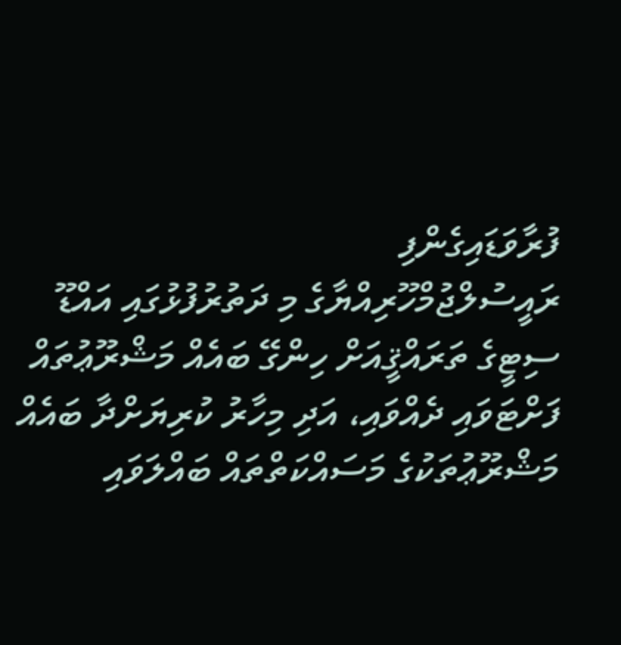ފުރާވަޑައިގެންފި
ރައީސުލްޖުމްހޫރިއްޔާގެ މި ދަތުރުފުޅުގައި އައްޑޫ ސިޓީގެ ތަރައްޤީއަށް ހިންގޭ ބައެއް މަޝްރޫޢުތައް ފަށްޓަވައި ދެއްވައި، އަދި މިހާރު ކުރިޔަށްދާ ބައެއް މަޝްރޫޢުތަކުގެ މަސައްކަތްތައް ބައްލަވައި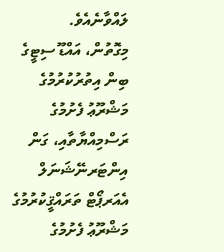ލައްވާނެއެވެ.
މިގޮތުން، އައްޑޫ ސިޓީގެ ބިން އިތުރުކުރުމުގެ މަޝްރޫޢު ފެށުމުގެ ރަސްމިއްޔާތާއި، ގަން އިންޓަރނޭޝަނަލް އެއަރޕޯޓް ތަރައްޤީކުރުމުގެ މަޝްރޫޢު ފެށުމުގެ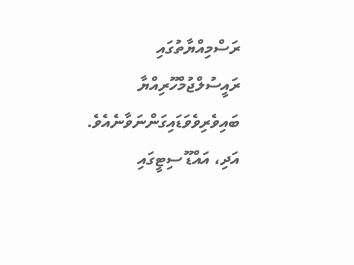ރަސްމިއްޔާތުގައި ރައީސުލްޖުމްހޫރިއްޔާ ބައިވެރިވެވަޑައިގަންނަވާނެއެވެ.
އަދި، އައްޑޫ ސިޓީގައި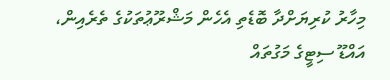މިހާރު ކުރިޔަށްދާ ބޮޑެތި އެހެން މަޝްރޫޢުތަކުގެ ތެރެއިން، އައްޑޫ ސިޓީގެ މަގުތައް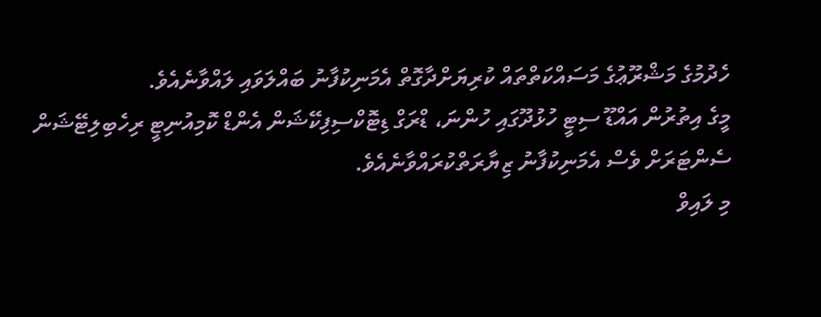ހެދުމުގެ މަޝްރޫޢުގެ މަސައްކަތްތައް ކުރިޔަށްދާގޮތް އެމަނިކުފާނު ބައްލަވައި ލައްވާނެއެވެ.
މީގެ އިތުރުން އައްޑޫ ސިޓީ ހުޅުދޫގައި ހުންނަ، ޑްރަގް ޑިޓޮކްސިފިކޭޝަން އެންޑް ކޮމިއުނިޓީ ރިހެބިލިޓޭޝަން ސެންޓަރަށް ވެސް އެމަނިކުފާނު ޒިޔާރަތްކުރައްވާނެއެވެ.
މި ލައިވް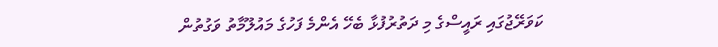ކަވަރޭޖުގައި ރައީސްގެ މި ދަތުރުފުޅާ ބެހޭ އެންމެ ފަހުގެ މައުލޫމާތު ވަގުތުން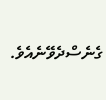ގެނެސްދެވޭނެއެވެ.